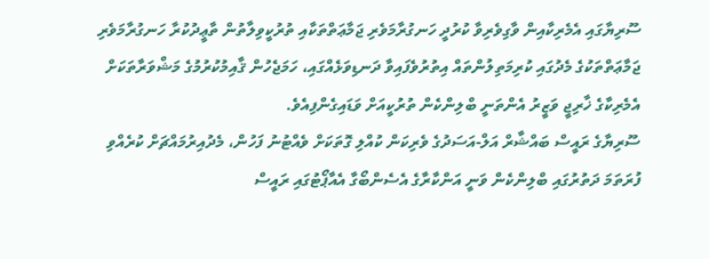ސޫރިޔާގައި އެމެރިކާއިން ވާގިވެރިވާ ކުރުދީ ހަނގުރާމަވެރި ޖަމާޢަތްތަކާއި ތުރުކީވިލާތުން ތާޢީދުކުރާ ހަނގުރާމަވެރި ޖަމާޢަތްތަކުގެ މެދުގައި ކުރިމަތިލުންތައް އިތުރުވެފައިވާ ދަނޑިވަޅެއްގައި، ހަމަޖެހުން ޤާއިމުކުރުމުގެ މަޝްވަރާތަކަށް އެމެރިކާގެ ޚާރިޖީ ވަޒީރު އެންތަނީ ބްލިންކެން ތުރުކީއަށް ވަޑައިގެންފިއެވެ.
ސޫރިޔާގެ ރައީސް ބައްޝާރް އަލް-އަސަދުގެ ވެރިކަން ކުއްލި ގޮތަކަށް ވެއްޓުނު ފަހުން، މެދުއިރުމައްޗަށް ކުރެއްވި ފުރަތަމަ ދަތުރުގައި ބްލިންކެން ވަނީ އަންކާރާގެ އެސެންބޯގާ އެއާޕޯޓުގައި ރައީސް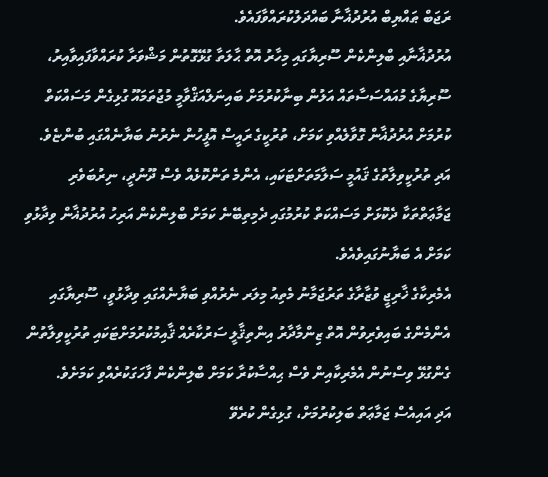ރަޖަބް ޠައްޔިބް އުރުދުޣާނާ ބައްދަލުކުރައްވާފައެވެ.
އުރުދުޣާނާއި ބްލިންކެން ސޫރިޔާގައި މިހާރު އޮތް ޙާލަތާ ގުޅޭގޮތުން މަޝްވަރާ ކުރައްވާފައިވާއިރު، ސޫރިޔާގެ މުއައްސަސާތައް އަލުން ބިނާކުރުމަށް ބައިނަލްއަޤްވާމީ މުޖުތަމައޫ ގުޅިގެން މަސައްކަތް ކުރުމަށް އުރުދުޣާން ގޮވާލެއްވި ކަމަށް، ތުރުކީގެ ރައީސް އޮފީހުން ނެރުނު ބަޔާނެއްގައި ބުންޏެވެ.
އަދި ތުރުކީވިލާތުގެ ޤައުމީ ސަލާމަތަށްޓަކައި، އެންމެ ތަންކޮޅެއް ވެސް ދޫނުދީ، ނިރުބަވެރި ޖަމާޢަތްތަކާ ދެކޮޅަށް މަސައްކަތް ކުރުމުގައި ދެމިތިބޭނެ ކަމަށް ބްލިންކެން އަރިހު އުރުދުޣާން ވިދާޅުވި ކަމަށް އެ ބަޔާނުގައިވެއެވެ.
އެމެރިކާގެ ޚާރިޖީ ވުޒާރާގެ ތަރުޖަމާނު މެތިއު މިލަރ ނެރުއްވި ބަޔާނެއްގައި ވިދާޅުވީ، ސޫރިޔާގައި އެންމެންގެ ބައިވެރިވުން އޮތް ޒިންމާދާރު އިންތިޤާލީ ސަރުކާރެއް ޤާއިމުކުރުމަށްޓަކައި ތުރުކީވިލާތުން ގެންގުޅޭ ވިސްނުން އެމެރިކާއިން ވެސް ޙިއްސާކުރާ ކަމަށް ބްލިންކެން ފާހަގަކުރެއްވި ކަމަށެވެ.
އަދި އައިއެސް ޖަމާޢަތް ބަލިކުރުމަށް، ގުޅިގެން ކުރެވޭ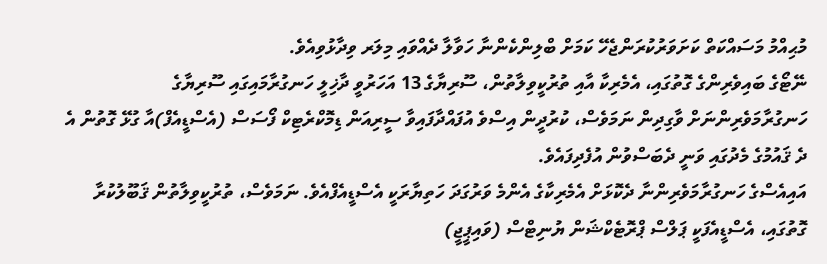މުޙިއްމު މަސައްކަތް ކަށަވަރުކުރަންޖެހޭ ކަމަށް ބްލިންކެންނާ ހަވާލާ ދެއްވައި މިލަރ ވިދާޅުވިއެވެ.
ނޭޓޯގެ ބައިވެރިންގެ ގޮތުގައި، އެމެރިކާ އާއި ތުރުކީވިލާތުން، ސޫރިޔާގެ 13 އަހަރުވީ ދާޚިލީ ހަނގުރާމައިގައި ސޫރިޔާގެ ހަނގުރާމަވެރިންނަށް ވާގިދިން ނަމަވެސް، ކުރުދީން އިސްވެ އުފައްދާފައިވާ ސީރިއަން ޑިމޮކްރެޓިކް ފޯސަސް (އެސްޑީއެފް)އާ ގުޅޭ ގޮތުން އެ ދެ ޤައުމުގެ މެދުގައި ވަނީ ދެބަސްވުން އުފެދިފައެވެ.
އައިއެސްގެ ހަނގުރާމަވެރިންނާ ދެކޮޅަށް އެމެރިކާގެ އެންމެ ވަރުގަދަ ހަތިޔާރަކީ އެސްޑީއެފްއެވެ. ނަމަވެސް، ތުރުކީވިލާތުން ޤަބޫލުކުރާ ގޮތުގައި، އެސްޑީއެފަކީ ޕަލްސް ޕްރޮޓެކްޝަން ޔުނިޓްސް (ވައިޕީޖީ)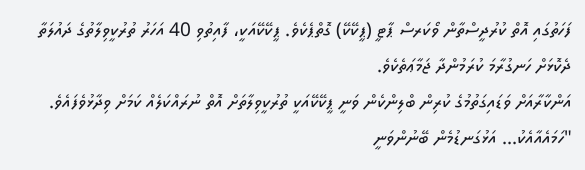ފަހަތުގައި އޮތް ކުރުދީސްތާން ވޯކަރސް ޕާޓީ (ޕީކޭކޭ) ގޮތްޕެކެވެ. ޕީކޭކޭއަކީ، ފާއިތުވި 40 އަހަރު ތުރުކީވިލާތުގެ ދައުލަތާ ދެކޮޅަށް ހަނގުރާމަ ކުރަމުންދާ ޖަމާޢަތެކެވެ.
އަންކާރާއަށް ވަޑައިގަތުމުގެ ކުރިން ބްލިންކެން ވަނީ ޕީކޭކޭއަކީ ތުރުކީވިލާތަށް އޮތް ނުރައްކަލެއް ކަމަށް ވިދާޅުވެފައެވެ.
"ހަމައެއާއެކު... އަޅުގަނޑުމެން ބޭނުންވަނީ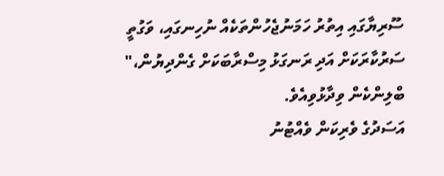ސޫރިޔާގައި އިތުރު ހަމަނުޖެހުންތަކެއް ނުހިނގައި، ވަގުތީ ސަރުކާރަކަށް އަދި ރަނގަޅު މިސްރާބަކަށް ގެންދިޔުން،" ބްލިންކެން ވިދާޅުވިއެވެ.
އަސަދުގެ ވެރިކަން ވެއްޓުނު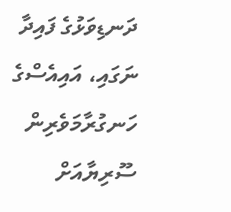ދަނޑިވަޅުގެ ފައިދާ ނަގައި، އައިއެސްގެ ހަނގުރާމަވެރިން ސޫރިޔާއަށް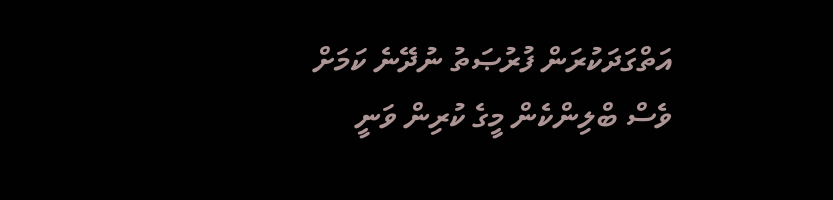އަތްގަދަކުރަން ފުރުޞަތު ނުދޭނެ ކަމަށް ވެސް ބްލިންކެން މީގެ ކުރިން ވަނީ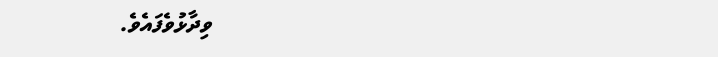ވިދާޅުވެފައެވެ.